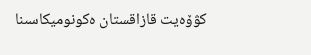كۋۆەيت قازاقستان ەكونوميكاسىنا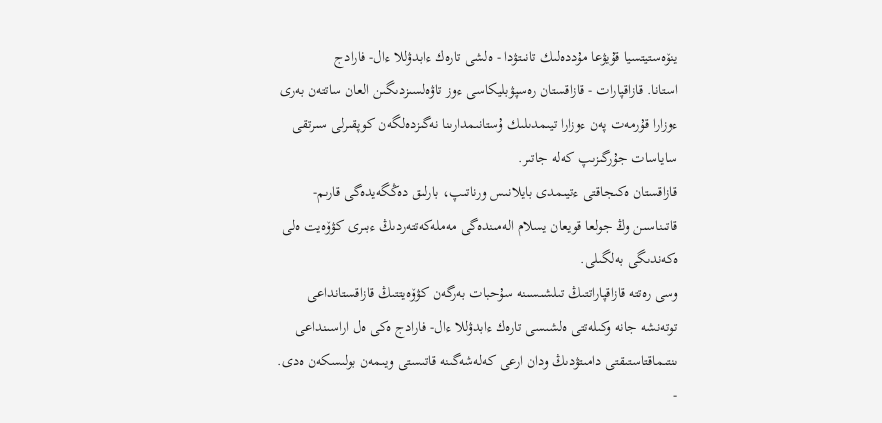ينۆەستيتسيا قۇيۋعا مۇددەلىك تانىتۋدا - ەلشى تارەك ءابدۋللا ءال- فارادج
استانا. قازاقپارات - قازاقستان رەسپۋبليكاسى ءوز تاۋەلسىزدىگىن العان ساتتەن بەرى ءوزارا قۇرمەت پەن ءوزارا تيىمدىلىك ۇستانىمدارىنا نەگىزدەلگەن كوپقىرلى سىرتقى ساياسات جۇرگىزىپ كەلە جاتىر.
قازاقستان ەكىجاقتى ءتيىمدى بايلانىس ورناتىپ، بارلىق دەڭگەيدەگى قارىم- قاتىناسىن وڭ جولعا قويعان يسلام الەمىندەگى مەملەكەتتەردىڭ ءبىرى كۋۆەيت ەلى ەكەندىگى بەلگىلى.
وسى رەتتە قازاقپاراتتىڭ تىلشىسىنە سۇحبات بەرگەن كۋۆەيتتىڭ قازاقستانداعى توتەنشە جانە وكىلەتتى ەلشىسى تارەك ءابدۋللا ءال- فارادج ەكى ەل اراسىنداعى ىنتىماقتاستىقتى دامىتۋدىڭ ودان ارعى كەلەشەگىنە قاتىستى ويىمەن بولىسكەن ەدى.
-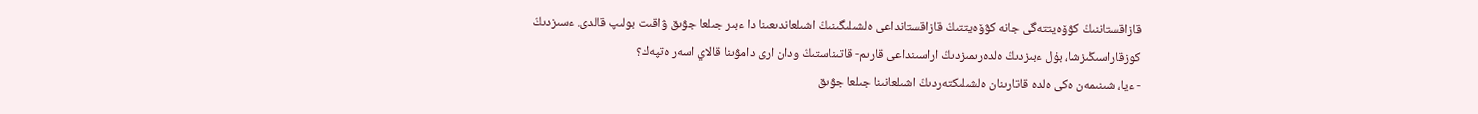قازاقستاننىڭ كۋۆەيتتەگى جانە كۋۆەيتتىڭ قازاقستانداعى ەلشىلىگىنىڭ اشىلعاندىعىنا دا ءبىر جىلعا جۋىق ۋاقىت بولىپ قالدى. ءسىزدىڭ كوزقاراسىڭىزشا، بۇل ءبىزدىڭ ەلدەرىمىزدىڭ اراسىنداعى قارىم- قاتىناستىڭ ودان ارى دامۋىنا قالاي اسەر ەتپەك؟
- ءيا، شىنىمەن ەكى ەلدە قاتارىنان ەلشىلىكتەردىڭ اشىلعانىنا جىلعا جۋىق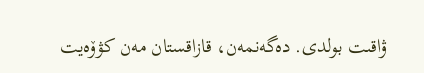ۋاقىت بولدى. دەگەنمەن، قازاقستان مەن كۋۆەيت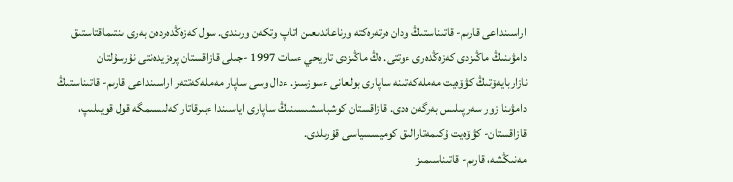اراسىنداعى قارىم- قاتىناستىڭ ودان ەرتەرەكتە ورناعاندىعىن اتاپ وتكەن ورىندى. سول كەزەڭدەردەن بەرى ىنتىماقتاستىق دامۋىنىڭ ماڭىزدى كەزەڭدەرى ءوتتى. ەڭ ماڭىزدى تاريحي ءسات 1997 -جىلى قازاقستان پرەزيدەنتى نۇرسۇلتان نازاربايەۆتىڭ كۋۆەيت مەملەكەتىنە ساپارى بولعانى ءسوزسىز. ءدال وسى ساپار مەملەكەتتەر اراسىنداعى قارىم- قاتىناستىڭ دامۋىنا زور سەرپىلىس بەرگەن ەدى. قازاقستان كوشباسشىسىنىڭ ساپارى اياسىندا ءبىرقاتار كەلىسىمگە قول قويىلىپ، قازاقستان- كۋۆەيت ۇكىمەتارالىق كوميسسياسى قۇرىلدى.
مەنىڭشە، قارىم- قاتىناسىمىز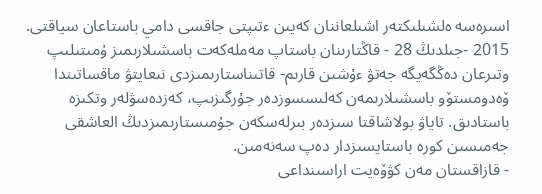اسىرەسە ەلشىلىكتەر اشىلعاننان كەيىن ءتىپتى جاقسى دامي باستاعان سياقتى. 2015 -جىلدىڭ 28 - قاڭتارىنان باستاپ مەملەكەت باسشىلارىمىز ۇمىتىلىپ وتىرعان دەڭگەيگە جەتۋ ءۇشىن قارىم- قاتىناستارىمىزدى نىعايتۋ ماقساتىندا ۆەدومستۆو باسشىلارىمەن كەلىسسوزدەر جۇرگىزىپ، كەزدەسۋلەر وتكىزە باستادىق. تاياۋ بولاشاقتا سىزدەر بىرلەسكەن جۇمىستارىمىزدىڭ العاشقى جەمىسىن كورە باستايسىزدار دەپ سەنەمىن.
- قازاقستان مەن كۋۆەيت اراسىنداعى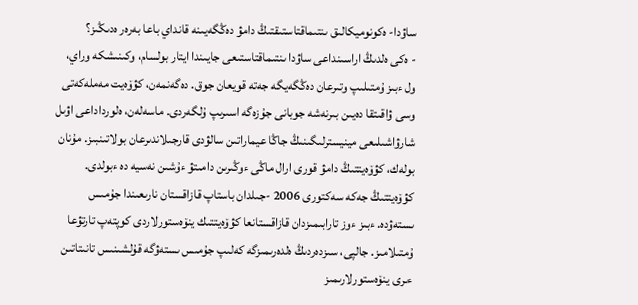ساۋدا- ەكونوميكالىق ىنتىماقتاستىقتىڭ دامۋ دەڭگەيىنە قانداي باعا بەرەر ەدىڭىز؟
- ەكى ەلدىڭ اراسىنداعى ساۋدا ىنتىماقتاستىعى جايىندا ايتار بولسام، وكىنىشكە وراي، ول ءبىز ۇمتىلىپ وتىرعان دەڭگەيگە جەتە قويعان جوق. دەگەنمەن، كۋۆەيت مەملەكەتى وسى ۋاقىتقا دەيىن بىرنەشە جوبانى جۇزەگە اسىرىپ ۇلگەردى. ماسەلەن، ەلورداداعى اۋىل شارۋاشىلىعى مينيسترلىگىنىڭ جاڭا عيماراتىن سالۋدى قارجىلاندىرعان بولاتىنبىز. مۇنان بولەك، كۋۆەيتتىڭ دامۋ قورى ارال ماڭى ءوڭىرىن دامىتۋ ءۇشىن نەسيە دە ءبولدى. كۋۆەيتتىڭ جەكە سەكتورى 2006 -جىلدان باستاپ قازاقستان نارىعىندا جۇمىس ىستەۋدە. ءبىز ءوز تارابىمىزدان قازاقستانعا كۋۆەيتتىك ينۆەستورلاردى كوپتەپ تارتۋعا ۇمتىلامىز. جالپى، سىزدەردىڭ ەلدەرىمىزگە كەلىپ جۇمىس ىستەۋگە قۇلشىنىس تانىتاتىن ءىرى ينۆەستورلارىمىز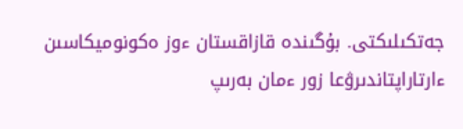جەتكىلىكتى. بۇگىندە قازاقستان ءوز ەكونوميكاسىن ءارتاراپتاندىرۋعا زور ءمان بەرىپ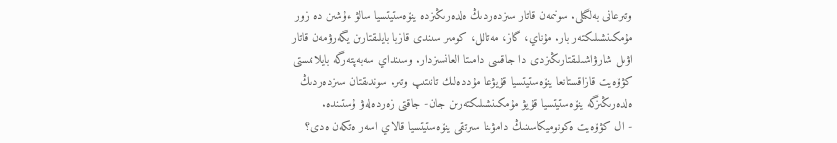وتىرعانى بەلگىلى. سونىمەن قاتار سىزدەردىڭ ەلدەرىڭىزدە ينۆەستيتسيا سالۋ ءۇشىن دە زور مۇمكىنشىلىكتەر بار. مۇناي، گاز، مەتالل، كومىر سىندى قازبا بايلىقتارىن يگەرۋمەن قاتار اۋىل شارۋاشىلىقتارىڭىزدى دا جاقسى دامىتا العانسىزدار. وسىنداي سەبەپتەرگە بايلانىستى كۋۆەيت قازاقستانعا ينۆەستيتسيا قۇيۋعا مۇددەلىك تانىتىپ وتىر. سوندىقتان سىزدەردىڭ ەلدەرىڭىزگە ينۆەستيتسيا قۇيۋ مۇمكىنشىلىكتەرىن جان- جاقتى زەردەلەۋ ۇستىندە.
- ال كۋۆەيت ەكونوميكاسىنىڭ دامۋىنا سىرتقى ينۆەستيتسيا قالاي اسەر ەتكەن ەدى؟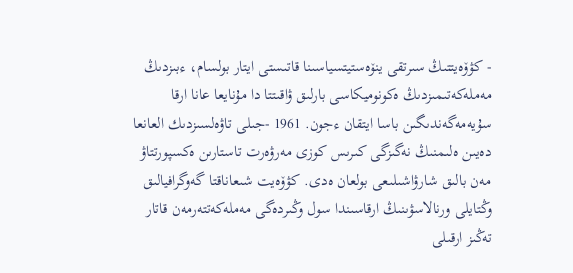- كۋۆەيتتىڭ سىرتقى ينۆەستيتسياسىنا قاتىستى ايتار بولسام، ءبىزدىڭ مەملەكەتىمىزدىڭ ەكونوميكاسى بارلىق ۋاقىتتا دا مۇنايعا عانا ارقا سۇيەمەگەندىگىن باسا ايتقان ءجون. 1961 -جىلى تاۋەلسىزدىك العانعا دەيىن ەلىمنىڭ نەگىزگى كىرىس كوزى مەرۋەرت تاستارىن ەكسپورتتاۋ مەن بالىق شارۋاشىلىعى بولعان ەدى. كۋۆەيت شىعاناقتا گەوگرافيالىق وڭتايلى ورنالاسۋىنىڭ ارقاسىندا سول وڭىردەگى مەملەكەتتەرمەن قاتار تەڭىز ارقىلى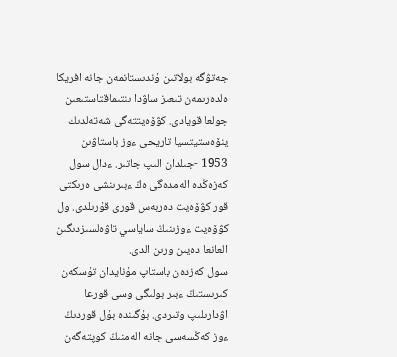جەتۋگە بولاتىن ۇندىستانمەن جانە افريكا ەلدەرىمەن تىعىز ساۋدا ىنتىماقتاستىعىن جولعا قويادى. كۋۆەيتتەگى شەتەلدىك ينۆەستيتسيا تاريحى ءوز باستاۋىن 1953 -جىلدان الىپ جاتىر. ءدال سول كەزەڭدە الەمدەگى ەڭ ءبىرىنشى ەرىكتى قور كۋۆەيت دەربەس قورى قۇرىلدى. ول كۋۆەيت ءوزىنىڭ ساياسي تاۋەلسىزدىگىن العانعا دەيىن ورىن الدى.
سول كەزدەن باستاپ مۇنايدان تۇسكەن كىرىستىڭ ءبىر بولىگى وسى قورعا اۋدارىلىپ وتىردى. بۇگىندە بۇل قوردىڭ ءوز كەڭسەسى جانە الەمنىڭ كوپتەگەن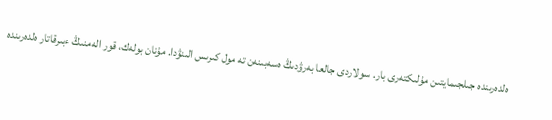ەلدەرىندە جىلجىمايتىن مۇلىكتەرى بار. سولاردى جالعا بەرۋدىڭ ەسەبىنەن تە مول كىرىس الىنۋدا. مۇنان بولەك، قور الەمنىڭ ءبىرقاتار ەلدەرىندە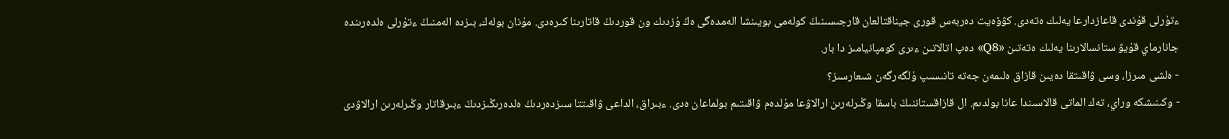ءتۇرلى قۇندى قاعازدارعا يەلىك ەتەدى. كۋۆەيت دەربەس قورى جيناقتالعان قارجىسىنىڭ كولەمى بويىنشا الەمدەگى ەڭ ۇزدىك ون قوردىڭ قاتارىنا كىرەدى. مۇنان بولەك، بىزدە الەمنىڭ ءتۇرلى ەلدەرىندە جانارماي قۇيۋ ستانسالارىنا يەلىك ەتەتىن «Q8» دەپ اتالاتىن ءىرى كومپانيامىز دا بار.
- ەلشى مىرزا، وسى ۋاقىتقا دەيىن قازاق ەلىمەن جەتە تانىسىپ ۇلگەرگەن شىعارسىز؟
- وكىنىشكە وراي، تەك الماتى قالاسىندا عانا بولدىم. ال قازاقستاننىڭ باسقا وڭىرلەرىن ارالاۋعا مۇلدەم ۋاقىتىم بولماعان ەدى. ءبىراق، الداعى ۋاقىتتا سىزدەردىڭ ەلدەرىڭىزدىڭ ءبىرقاتار وڭىرلەرىن ارالاۋدى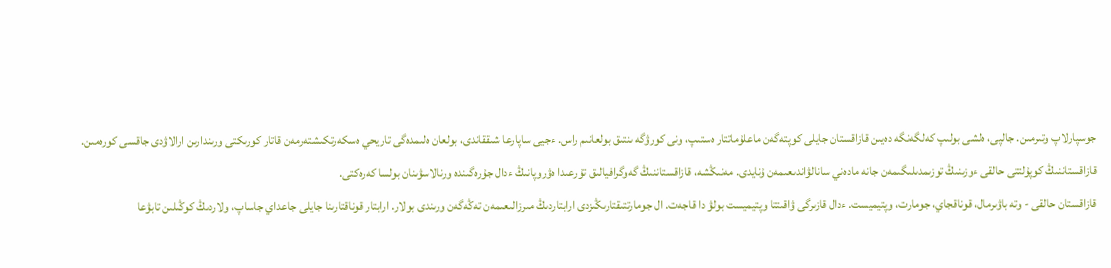جوسپارلاپ وتىرمىن. جالپى، ەلشى بولىپ كەلگەنگە دەيىن قازاقستان جايلى كوپتەگەن ماعلۇماتتار ەستىپ، ونى كورۋگە ىنتىق بولعانىم راس. ءجيى ساپارعا شىققاندى، بولعان ەلىمدەگى تاريحي ەسكەرتكىشتەرمەن قاتار كورىكتى ورىندارىن ارالاۋدى جاقسى كورەمىن.
قازاقستاننىڭ كوپۇلتتى حالقى ءوزىنىڭ توزىمدىلىگىمەن جانە مادەني سانالۋاندىعىمەن ۇنايدى. مەنىڭشە، قازاقستاننىڭ گەوگرافيالىق تۇرعىدا ەۋروپانىڭ ءدال جۇرەگىندە ورنالاسۋىنان بولسا كەرەكتى.
قازاقستان حالقى - وتە باۋىرمال، قوناقجاي، جومارت، وپتيميست. ءدال قازىرگى ۋاقىتتا وپتيميست بولۋ دا قاجەت. ال جومارتتىقتارىڭىزدى ارابتاردىڭ مىرزالىعىمەن تەڭەگەن ورىندى بولار. ارابتار قوناقتارىنا جايلى جاعداي جاساپ، ولاردىڭ كوڭىلىن تابۋعا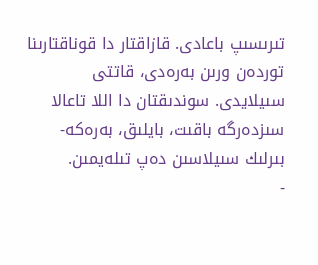تىرىسىپ باعادى. قازاقتار دا قوناقتارىنا توردەن ورىن بەرەدى، قاتتى سىيلايدى. سوندىقتان دا اللا تاعالا سىزدەرگە باقىت، بايلىق، بەرەكە- بىرلىك سىيلاسىن دەپ تىلەيمىن.
-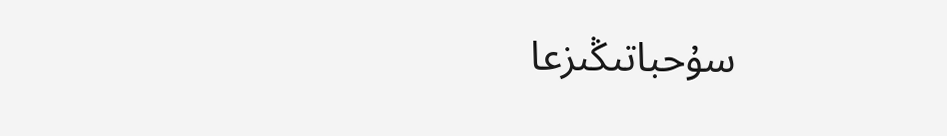سۇحباتىڭىزعا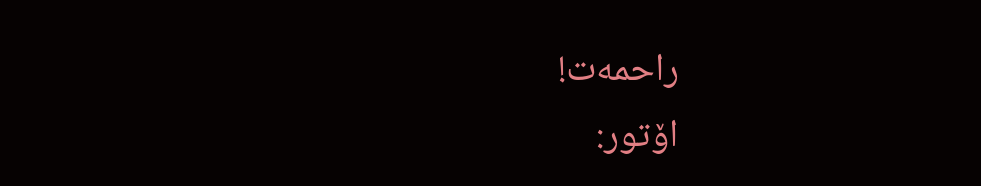راحمەت!
اۆتور: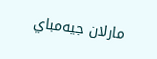مارلان جيەمباي